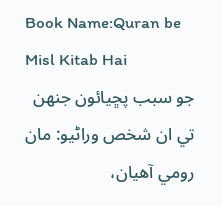Book Name:Quran be Misl Kitab Hai
جو سبب پڇيائون جنهن تي ان شخص وراڻيو: مان رومي آهيان،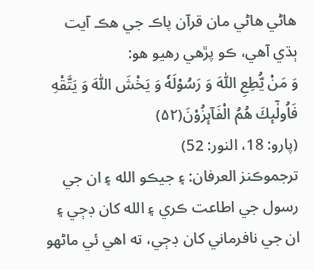هاڻي هاڻي مان قرآن پاڪ جي هڪ آيت ٻڌي آهي، ڪو پڙهي رهيو هو:
وَ مَنْ یُّطِعِ اللّٰهَ وَ رَسُوْلَهٗ وَ یَخْشَ اللّٰهَ وَ یَتَّقْهِ فَاُولٰٓىٕكَ هُمُ الْفَآىٕزُوْنَ(۵۲)
(پارو: 18، النور: 52)
ترجموڪنز العرفان: ۽ جيڪو الله ۽ ان جي رسول جي اطاعت ڪري ۽ الله کان ڊڄي ۽ ان جي نافرماني کان ڊڄي، ته اهي ئي ماڻهو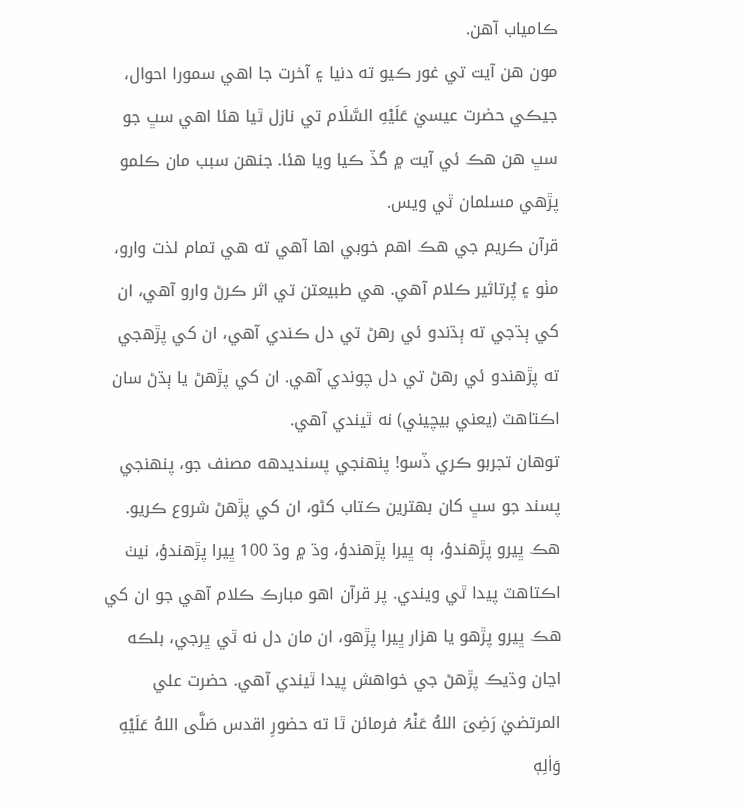ڪامياب آهن.
مون هن آيت تي غور ڪيو ته دنيا ۽ آخرت جا اهي سمورا احوال، جيڪي حضرت عيسيٰ عَلَیْهِ السَّلَام تي نازل ٿيا هئا اهي سڀ جو سڀ هن هڪ ئي آيت ۾ گڏ ڪيا ويا هئا. جنهن سبب مان ڪلمو پڙهي مسلمان ٿي ويس.
قرآن ڪريم جي هڪ اهم خوبي اها آهي ته هي تمام لذت وارو، مٺو ۽ پُرتاثير ڪلام آهي. هي طبيعتن تي اثر ڪرڻ وارو آهي، ان کي ٻڌجي ته ٻڌندو ئي رهڻ تي دل ڪندي آهي، ان کي پڙهجي ته پڙهندو ئي رهڻ تي دل چوندي آهي. ان کي پڙهڻ يا ٻڌڻ سان اڪتاهٽ (يعني بيچيني) نه ٿيندي آهي.
توھان تجربو ڪري ڏسو! پنهنجي پسنديدهه مصنف جو، پنهنجي پسند جو سڀ کان بهترين ڪتاب کڻو، ان کي پڙهڻ شروع ڪريو. هڪ ڀيرو پڙهندؤ، ٻه ڀيرا پڙهندؤ، وڌ ۾ وڌ 100 ڀيرا پڙهندؤ، نيٺ اڪتاهٽ پيدا ٿي ويندي. پر قرآن اهو مبارڪ ڪلام آهي جو ان کي هڪ ڀيرو پڙهو يا هزار ڀيرا پڙهو، ان مان دل نه ٿي ڀرجي، بلڪه اڃان وڌيڪ پڙهڻ جي خواهش پيدا ٿيندي آهي. حضرت علي المرتضيٰ رَضِیَ اللهُ عَنْہُ فرمائن ٿا ته حضورِ اقدس صَلَّى اللهُ عَلَيْهِ وَاٰلِهٖ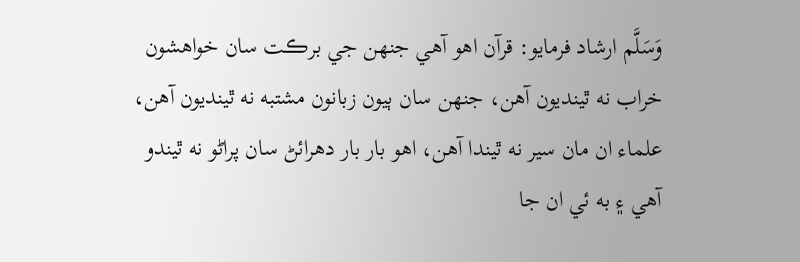وَسَلَّم ارشاد فرمايو: قرآن اهو آهي جنهن جي برڪت سان خواهشون خراب نه ٿينديون آهن، جنهن سان ٻيون زبانون مشتبه نه ٿينديون آهن، علماء ان مان سير نه ٿيندا آهن، اهو بار بار دهرائڻ سان پراڻو نه ٿيندو آهي ۽ به ئي ان جا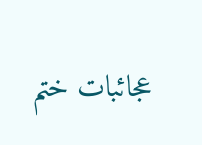عجائبات ختم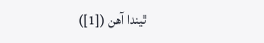ٿيندا آهن ([1])